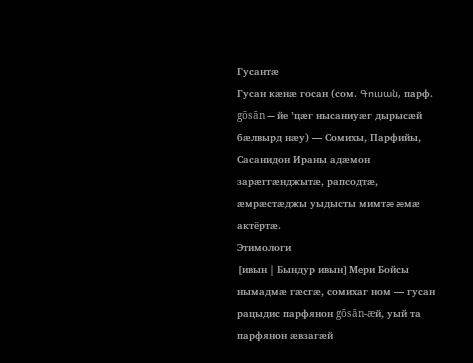Гусантæ
Гусан кæнæ госан (сом. Գուսան, парф. gōsān — йе ’цæг нысаниуæг дырысæй бæлвырд нæу) — Сомихы, Парфийы, Сасанидон Ираны адæмон зарæггæнджытæ, рапсодтæ, æмрæстæджы уыдысты мимтæ æмæ актёртæ.
Этимологи
[ивын | Бындур ивын]Мери Бойсы нымадмæ гæсгæ, сомихаг ном — гусан рацыдис парфянон gōsān-æй, уый та парфянон æвзагæй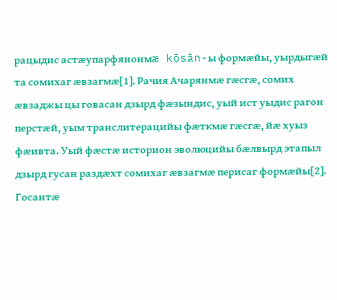рацыдис астæупарфянонмæ kōsān-ы формæйы, уырдыгæй та сомихаг æвзагмæ[1]. Рачия Ачарянмæ гæсгæ, сомих æвзаджы цы говасан дзырд фæзындис, уый ист уыдис рагон перстæй, уым транслитерацийы фæткмæ гæсгæ, йæ хуыз фæивта. Уый фæстæ историон эволюцийы бæлвырд этапыл дзырд гусан раздæхт сомихаг æвзагмæ перисаг формæйы[2].
Госантæ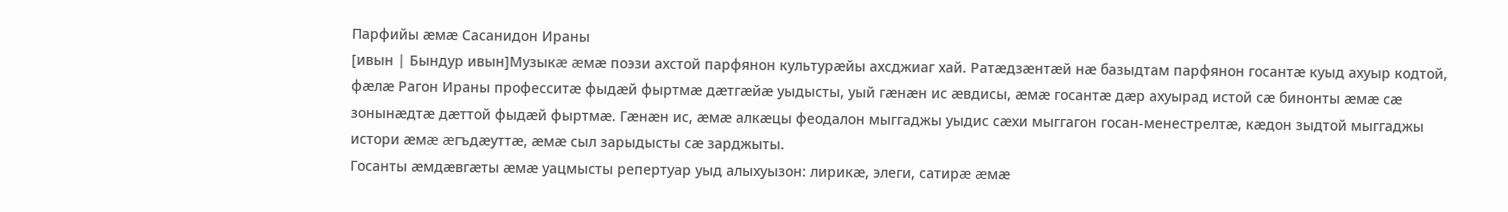Парфийы æмæ Сасанидон Ираны
[ивын | Бындур ивын]Музыкæ æмæ поэзи ахстой парфянон культурæйы ахсджиаг хай. Ратæдзæнтæй нæ базыдтам парфянон госантæ куыд ахуыр кодтой, фæлæ Рагон Ираны професситæ фыдæй фыртмæ дæтгæйæ уыдысты, уый гæнæн ис æвдисы, æмæ госантæ дæр ахуырад истой сæ бинонты æмæ сæ зонынæдтæ дæттой фыдæй фыртмæ. Гæнæн ис, æмæ алкæцы феодалон мыггаджы уыдис сæхи мыггагон госан-менестрелтæ, кæдон зыдтой мыггаджы истори æмæ æгъдæуттæ, æмæ сыл зарыдысты сæ зарджыты.
Госанты æмдæвгæты æмæ уацмысты репертуар уыд алыхуызон: лирикæ, элеги, сатирæ æмæ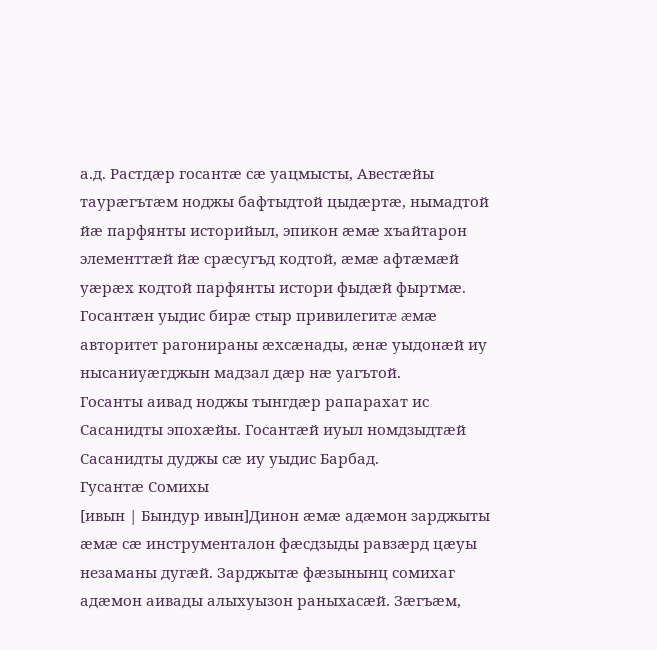а.д. Растдæр госантæ сæ уацмысты, Авестæйы таурæгътæм ноджы бафтыдтой цыдæртæ, нымадтой йæ парфянты историйыл, эпикон æмæ хъайтарон элементтæй йæ срæсугъд кодтой, æмæ афтæмæй уæрæх кодтой парфянты истори фыдæй фыртмæ.
Госантæн уыдис бирæ стыр привилегитæ æмæ авторитет рагонираны æхсæнады, æнæ уыдонæй иу нысаниуæгджын мадзал дæр нæ уагътой.
Госанты аивад ноджы тынгдæр рапарахат ис Сасанидты эпохæйы. Госантæй иуыл номдзыдтæй Сасанидты дуджы сæ иу уыдис Барбад.
Гусантæ Сомихы
[ивын | Бындур ивын]Динон æмæ адæмон зарджыты æмæ сæ инструменталон фæсдзыды равзæрд цæуы незаманы дугæй. Зарджытæ фæзынынц сомихаг адæмон аивады алыхуызон раныхасæй. Зæгъæм,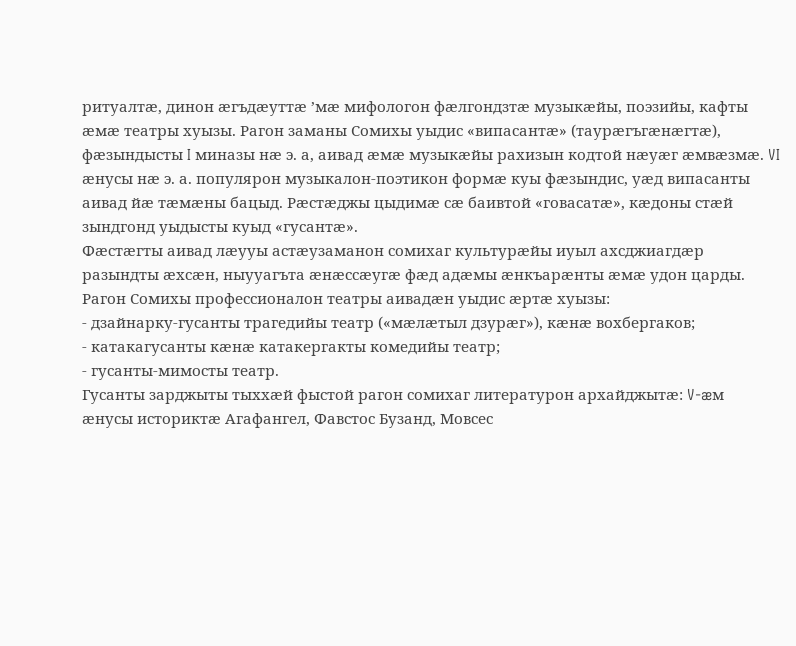ритуалтæ, динон æгъдæуттæ ’мæ мифологон фæлгондзтæ музыкæйы, поэзийы, кафты æмæ театры хуызы. Рагон заманы Сомихы уыдис «випасантæ» (таурæгъгæнæгтæ), фæзындысты I миназы нæ э. а, аивад æмæ музыкæйы рахизын кодтой нæуæг æмвæзмæ. VI æнусы нæ э. а. популярон музыкалон-поэтикон формæ куы фæзындис, уæд випасанты аивад йæ тæмæны бацыд. Рæстæджы цыдимæ сæ баивтой «говасатæ», кæдоны стæй зындгонд уыдысты куыд «гусантæ».
Фæстæгты аивад лæууы астæузаманон сомихаг культурæйы иуыл ахсджиагдæр разындты æхсæн, ныууагъта æнæссæугæ фæд адæмы æнкъарæнты æмæ удон царды.
Рагон Сомихы профессионалон театры аивадæн уыдис æртæ хуызы:
- дзайнарку-гусанты трагедийы театр («мæлæтыл дзурæг»), кæнæ вохбергаков;
- катакагусанты кæнæ катакергакты комедийы театр;
- гусанты-мимосты театр.
Гусанты зарджыты тыххæй фыстой рагон сомихаг литературон архайджытæ: V-æм æнусы историктæ Агафангел, Фавстос Бузанд, Мовсес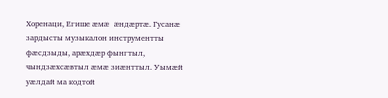Хоренаци, Егише æмæ æндæртæ. Гусанæ зардысты музыкалон инструментты фæсдзыды, арæхдæр фынгтыл, чындзæхсæвтыл æмæ зиæнттыл. Уымæй уæлдай ма кодтой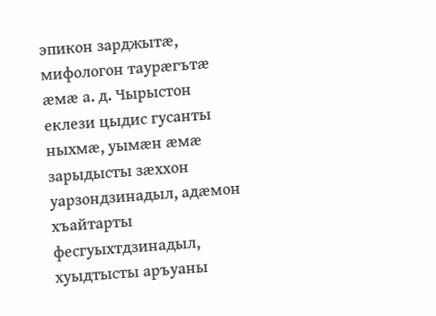эпикон зарджытæ, мифологон таурæгътæ æмæ а. д. Чырыстон еклези цыдис гусанты ныхмæ, уымæн æмæ зарыдысты зæххон уарзондзинадыл, адæмон хъайтарты фесгуыхтдзинадыл, хуыдтысты аръуаны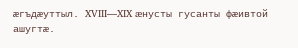æгъдæуттыл. XVIII—XIX æнусты гусанты фæивтой ашугтæ.